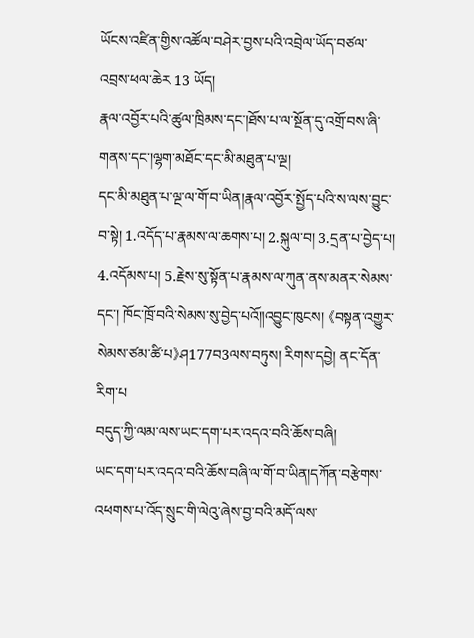ཡོངས་འཛིན་གྱིས་འཚོལ་བཤེར་བྱས་པའི་འབྲེལ་ཡོད་བཙལ་འབྲས་ཕལ་ཆེར 13 ཡོད།
རྣལ་འབྱོར་པའི་ཚུལ་ཁྲིམས་དང་།ཐོས་པ་ལ་སྔོན་དུ་འགྲོ་བས་ཞི་གནས་དང་།ལྷག་མཐོང་དང་མི་མཐུན་པ་ལྔ།
དང་མི་མཐུན་པ་ལྔ་ལ་གོ་བ་ཡིན།རྣལ་འབྱོར་སྤྱོད་པའི་ས་ལས་བྱུང་བ་སྟེ། 1.འདོད་པ་རྣམས་ལ་ཆགས་པ། 2.སྐུལ་བ། 3.དྲན་པ་བྱེད་པ། 4.འདོམས་པ། 5.རྗེས་སུ་སྟོན་པ་རྣམས་ལ་ཀུན་ནས་མནར་སེམས་དང་། ཁོང་ཁྲོ་བའི་སེམས་སུ་བྱེད་པའོ༎འབྱུང་ཁུངས། 《བསྟན་འགྱུར་སེམས་ཙམ་ཚི་པ》ཤ177བ3ལས་བཏུས། རིགས་དབྱེ། ནང་དོན་རིག་པ
བདུད་ཀྱི་ལམ་ལས་ཡང་དག་པར་འདའ་བའི་ཆོས་བཞི།
ཡང་དག་པར་འདའ་བའི་ཆོས་བཞི་ལ་གོ་བ་ཡིན།དཀོན་བརྩེགས་འཕགས་པ་འོད་སྲུང་གི་ལེའུ་ཞེས་བྱ་བའི་མདོ་ལས་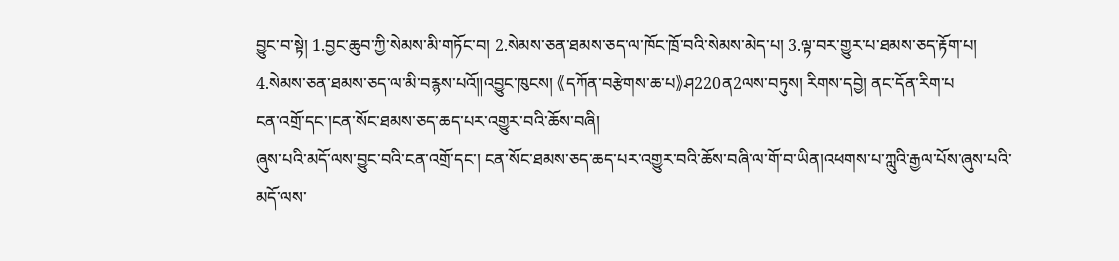བྱུང་བ་སྟེ། 1.བྱང་ཆུབ་ཀྱི་སེམས་མི་གཏོང་བ། 2.སེམས་ཅན་ཐམས་ཅད་ལ་ཁོང་ཁྲོ་བའི་སེམས་མེད་པ། 3.ལྟ་བར་གྱུར་པ་ཐམས་ཅད་རྟོག་པ། 4.སེམས་ཅན་ཐམས་ཅད་ལ་མི་བརྙས་པའོ༎འབྱུང་ཁུངས། 《དཀོན་བརྩེགས་ཆ་པ》ཤ220ན2ལས་བཏུས། རིགས་དབྱེ། ནང་དོན་རིག་པ
ངན་འགྲོ་དང་།ངན་སོང་ཐམས་ཅད་ཆད་པར་འགྱུར་བའི་ཆོས་བཞི།
ཞུས་པའི་མདོ་ལས་བྱུང་བའི་ངན་འགྲོ་དང་། ངན་སོང་ཐམས་ཅད་ཆད་པར་འགྱུར་བའི་ཆོས་བཞི་ལ་གོ་བ་ཡིན།འཕགས་པ་ཀླུའི་རྒྱལ་པོས་ཞུས་པའི་མདོ་ལས་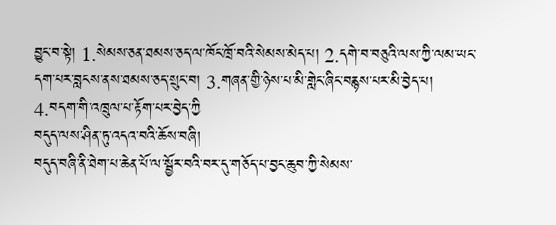བྱུང་བ་སྟེ། 1.སེམས་ཅན་ཐམས་ཅད་ལ་ཁོང་ཁྲོ་བའི་སེམས་མེད་པ། 2.དགེ་བ་བཅུའི་ལས་ཀྱི་ལམ་ཡང་དག་པར་བླངས་ནས་ཐམས་ཅད་སྲུང་བ། 3.གཞན་གྱི་ཉེས་པ་མི་གླེང་ཞིང་བརྙས་པར་མི་བྱེད་པ། 4.བདག་གི་འཁྲུལ་པ་རྟོག་པར་བྱེད་ཀྱི
བདུད་ལས་ཤིན་ཏུ་འདའ་བའི་ཆོས་བཞི།
བདུད་བཞི་ནི་ཐེག་པ་ཆེན་པོ་ལ་སྦྱོར་བའི་བར་དུ་གཅོད་པ་བྱང་ཆུབ་ཀྱི་སེམས་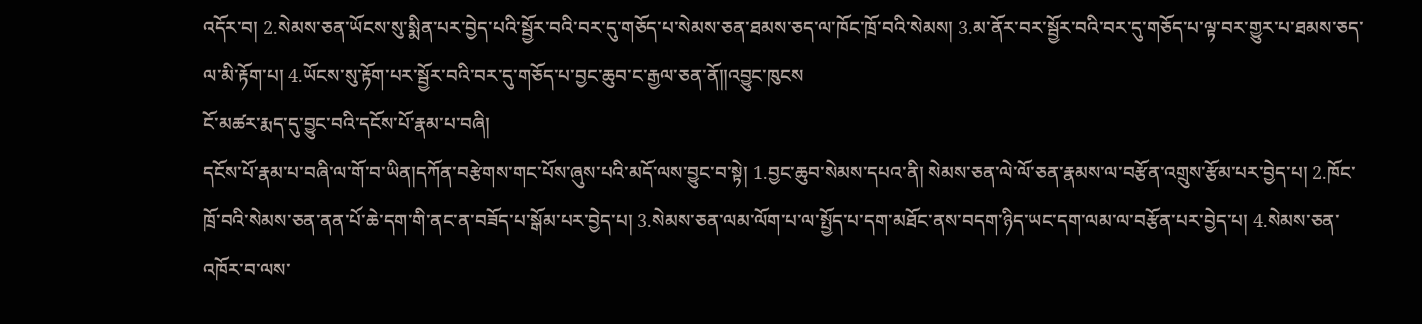འདོར་བ། 2.སེམས་ཅན་ཡོངས་སུ་སྨིན་པར་བྱེད་པའི་སྦྱོར་བའི་བར་དུ་གཅོད་པ་སེམས་ཅན་ཐམས་ཅད་ལ་ཁོང་ཁྲོ་བའི་སེམས། 3.མ་ནོར་བར་སྦྱོར་བའི་བར་དུ་གཅོད་པ་ལྟ་བར་གྱུར་པ་ཐམས་ཅད་ལ་མི་རྟོག་པ། 4.ཡོངས་སུ་རྟོག་པར་སྦྱོར་བའི་བར་དུ་གཅོད་པ་བྱང་ཆུབ་ང་རྒྱལ་ཅན་ནོ༎འབྱུང་ཁུངས
ངོ་མཚར་རྨད་དུ་བྱུང་བའི་དངོས་པོ་རྣམ་པ་བཞི།
དངོས་པོ་རྣམ་པ་བཞི་ལ་གོ་བ་ཡིན།དཀོན་བརྩེགས་གང་པོས་ཞུས་པའི་མདོ་ལས་བྱུང་བ་སྟེ། 1.བྱང་ཆུབ་སེམས་དཔའ་ནི། སེམས་ཅན་ལེ་ལོ་ཅན་རྣམས་ལ་བརྩོན་འགྲུས་རྩོམ་པར་བྱེད་པ། 2.ཁོང་ཁྲོ་བའི་སེམས་ཅན་ནན་པོ་ཆེ་དག་གི་ནང་ན་བཟོད་པ་སྒོམ་པར་བྱེད་པ། 3.སེམས་ཅན་ལམ་ལོག་པ་ལ་སྤྱོད་པ་དག་མཐོང་ནས་བདག་ཉིད་ཡང་དག་ལམ་ལ་བརྩོན་པར་བྱེད་པ། 4.སེམས་ཅན་འཁོར་བ་ལས་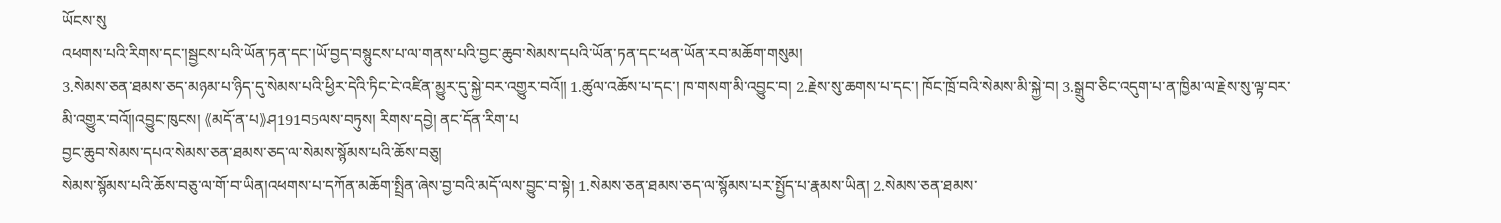ཡོངས་སུ
འཕགས་པའི་རིགས་དང་།སྦྱངས་པའི་ཡོན་ཏན་དང་།ཡོ་བྱད་བསྙུངས་པ་ལ་གནས་པའི་བྱང་ཆུབ་སེམས་དཔའི་ཡོན་ཏན་དང་ཕན་ཡོན་རབ་མཆོག་གསུམ།
3.སེམས་ཅན་ཐམས་ཅད་མཉམ་པ་ཉིད་དུ་སེམས་པའི་ཕྱིར་དེའི་ཏིང་ངེ་འཛིན་མྱུར་དུ་སྐྱེ་བར་འགྱུར་བའོ༎ 1.ཚུལ་འཆོས་པ་དང་། ཁ་གསག་མི་འབྱུང་བ། 2.རྗེས་སུ་ཆགས་པ་དང་། ཁོང་ཁྲོ་བའི་སེམས་མི་སྐྱེ་བ། 3.སྒྲུབ་ཅིང་འདུག་པ་ན་ཁྱིམ་ལ་རྗེས་སུ་ལྟ་བར་མི་འགྱུར་བའོ༎འབྱུང་ཁུངས། 《མདོ་ན་པ》ཤ191བ5ལས་བཏུས། རིགས་དབྱེ། ནང་དོན་རིག་པ
བྱང་ཆུབ་སེམས་དཔའ་སེམས་ཅན་ཐམས་ཅད་ལ་སེམས་སྙོམས་པའི་ཆོས་བཅུ།
སེམས་སྙོམས་པའི་ཆོས་བཅུ་ལ་གོ་བ་ཡིན།འཕགས་པ་དཀོན་མཆོག་སྤྲིན་ཞེས་བྱ་བའི་མདོ་ལས་བྱུང་བ་སྟེ། 1.སེམས་ཅན་ཐམས་ཅད་ལ་སྙོམས་པར་སྤྱོད་པ་རྣམས་ཡིན། 2.སེམས་ཅན་ཐམས་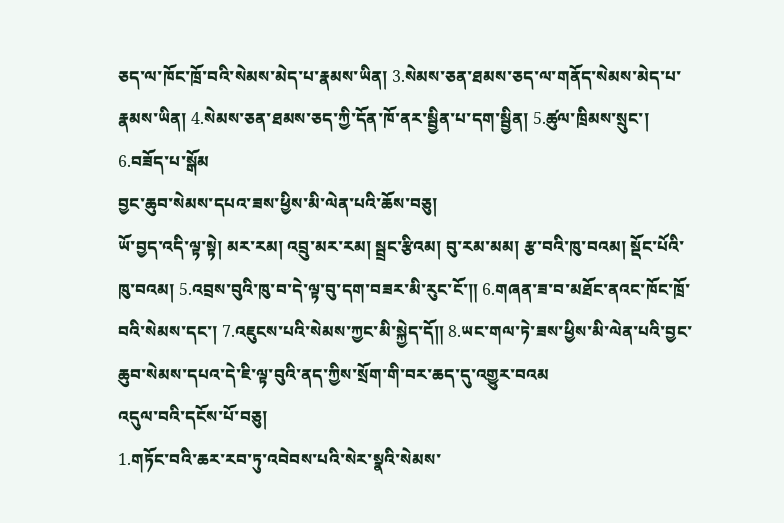ཅད་ལ་ཁོང་ཁྲོ་བའི་སེམས་མེད་པ་རྣམས་ཡིན། 3.སེམས་ཅན་ཐམས་ཅད་ལ་གནོད་སེམས་མེད་པ་རྣམས་ཡིན། 4.སེམས་ཅན་ཐམས་ཅད་ཀྱི་དོན་ཁོ་ནར་སྦྱིན་པ་དག་སྦྱིན། 5.ཚུལ་ཁྲིམས་སྲུང་། 6.བཟོད་པ་སྒོམ
བྱང་ཆུབ་སེམས་དཔའ་ཟས་ཕྱིས་མི་ལེན་པའི་ཆོས་བཅུ།
ཡོ་བྱད་འདི་ལྟ་སྟེ། མར་རམ། འབྲུ་མར་རམ། སྦྲང་རྩིའམ། བུ་རམ་མམ། རྩ་བའི་ཁུ་བའམ། སྡོང་པོའི་ཁུ་བའམ། 5.འབྲས་བུའི་ཁུ་བ་དེ་ལྟ་བུ་དག་བཟར་མི་རུང་ངོ་༎ 6.གཞན་ཟ་བ་མཐོང་ནའང་ཁོང་ཁྲོ་བའི་སེམས་དང་། 7.འཇུངས་པའི་སེམས་ཀྱང་མི་སྐྱེད་དོ༎ 8.ཡང་གལ་ཏེ་ཟས་ཕྱིས་མི་ལེན་པའི་བྱང་ཆུབ་སེམས་དཔའ་དེ་ཇི་ལྟ་བུའི་ནད་ཀྱིས་སྲོག་གི་བར་ཆད་དུ་འགྱུར་བའམ
འདུལ་བའི་དངོས་པོ་བཅུ།
1.གཏོང་བའི་ཆར་རབ་ཏུ་འབེབས་པའི་སེར་སྣའི་སེམས་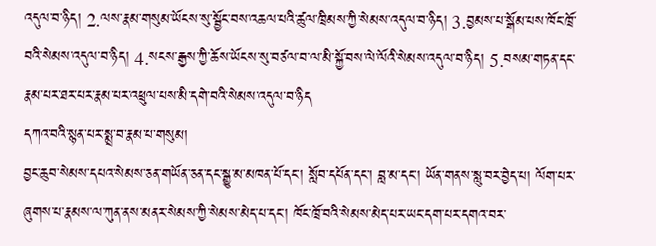འདུལ་བ་ཉིད། 2.ལས་རྣམ་གསུམ་ཡོངས་སུ་སྦྱོང་བས་འཆལ་པའི་ཚུལ་ཁྲིམས་ཀྱི་སེམས་འདུལ་བ་ཉིད། 3.བྱམས་པ་སྒོམ་པས་ཁོང་ཁྲོ་བའི་སེམས་འདུལ་བ་ཉིད། 4.སངས་རྒྱས་ཀྱི་ཆོས་ཡོངས་སུ་བཙལ་བ་ལ་མི་སྐྱོ་བས་ལེ་ལོའི་སེམས་འདུལ་བ་ཉིད། 5.བསམ་གཏན་དང་རྣམ་པར་ཐར་པར་རྣམ་པར་འཕྲུལ་པས་མི་དགེ་བའི་སེམས་འདུལ་བ་ཉིད
དཀའ་བའི་སྙན་པར་སྨྲ་བ་རྣམ་པ་གསུམ།
བྱང་ཆུབ་སེམས་དཔའ་སེམས་ཅན་གཡོན་ཅན་དང་སྒྱུ་མ་མཁན་པོ་དང་། སློབ་དཔོན་དང་། བླ་མ་དང་། ཡོན་གནས་སླུ་བར་བྱེད་པ། ལོག་པར་ཞུགས་པ་རྣམས་ལ་ཀུན་ནས་མནར་སེམས་ཀྱི་སེམས་མེད་པ་དང་། ཁོང་ཁྲོ་བའི་སེམས་མེད་པར་ཡང་དག་པར་དགའ་བར་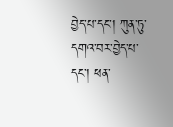བྱེད་པ་དང་། ཀུན་ཏུ་དགའ་བར་བྱེད་པ་དང་། ཕན་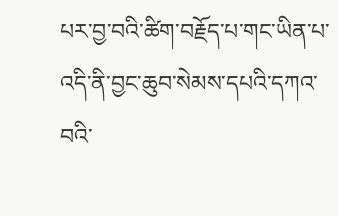པར་བྱ་བའི་ཚིག་བརྗོད་པ་གང་ཡིན་པ་འདི་ནི་བྱང་ཆུབ་སེམས་དཔའི་དཀའ་བའི་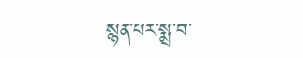སྙན་པར་སྨྲ་བ་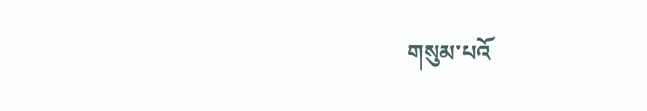གསུམ་པའོ